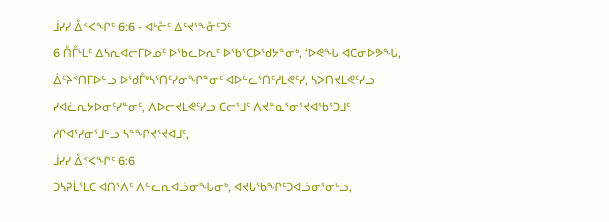ᒨᓯᓯ ᐂᑉᐸᖏᑦ 6:6 - ᐊᒡᓔᑦ ᐃᑦᔪᕐᖕᓁᑦᑐᑦ
6 ᑍᒤᒻᒪᑦ ᐃᓴᕆᐊᓕᒥᐅᓄᑦ ᐅᖃᓚᐅᕆᑦ ᐅᖃᕐᑕᐅᖁᔭᓐᓂᒃ, ‘ᐅᕙᖓ ᐊᑕᓂᐅᕗᖓ, ᐄᑦᔨᑉᑎᒥᐅᓪᓗ ᐅᖁᒤᒃᓴᕐᑎᑦᓯᓂᖏᓐᓂᑦ ᐊᐅᓪᓚᕐᑎᑦᓱᒪᕙᑦᓯ, ᓴᐳᑎᔪᒪᕙᑦᓯᓗ ᓯᐊᓛᕆᔭᐅᓂᑦᓯᓐᓂᑦ, ᐱᐅᓕᔪᒪᕙᑦᓯᓗ ᑕᓕᕐᒧᑦ ᐱᔪᓐᓇᕐᓂᕐᔪᐊᖃᕐᑐᒧᑦ ᓱᒋᐊᕐᓯᓂᕐᒧᓪᓗ ᓴᓐᖏᔪᕐᔪᐊᒧᑦ,
ᒨᓯᓯ ᐂᑉᐸᖏᑦ 6:6
ᑐᓴᕈᒫᕐᒪᑕ ᐊᑎᕐᐱᑦ ᐱᓪᓚᕆᐊᓘᓂᖓᓂᒃ, ᐊᔪᒐᖃᖏᑦᑐᐊᓘᓂᕐᓂᒡᓗ,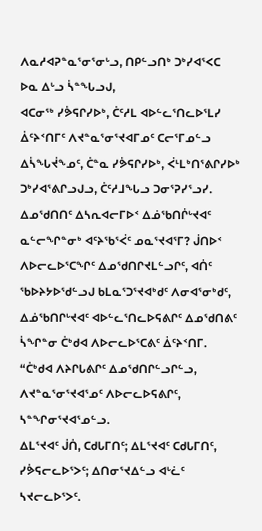ᐱᓇᓱᐊᕈᓐᓇᕐᓂᕐᓂᒡᓗ, ᑎᑭᓪᓗᑎᒃ ᑐᒃᓯᐊᕐᐸᑕ ᐅᓇ ᐃᒡᓗ ᓵᓐᖓᓗᒍ,
ᐊᑕᓂᖅ ᓯᕘᕋᒋᓯᐅᒃ, ᑖᑦᓱᒪ ᐊᐅᓪᓚᕐᑎᓚᐅᕐᒪᓯ ᐄᑦᔨᑉᑎᒥᑦ ᐱᔪᓐᓇᕐᓂᕐᔪᐊᒥᓄᑦ ᑕᓕᕐᒥᓄᓪᓗ ᐃᓵᖓᔫᖕᓄᑦ, ᑖᓐᓇ ᓯᕘᕋᒋᓯᐅᒃ, ᐹᒻᒪᒃᑎᕐᕕᒋᓯᐅᒃ ᑐᒃᓯᐊᕐᕕᒋᓗᒍᓗ, ᑖᑦᓱᒧᖓᓗ ᑐᓂᕐᕈᓯᕐᓗᓯ.
ᐃᓄᖁᑎᑎᑦ ᐃᓴᕆᐊᓕᒥᐅᑉ ᐃᓅᖃᑎᒌᒡᔪᐊᑦ ᓇᓪᓕᖏᓐᓂᒃ ᐊᑦᔨᖃᕐᐹᑦ ᓄᓇᕐᔪᐊᕐᒥ? ᒎᑎᐅᑉ ᐱᐅᓕᓚᐅᕐᑕᖏᑦ ᐃᓄᖁᑎᒋᔪᒪᓪᓗᒋᑦ, ᐊᑏᑦ ᖃᐅᔨᔭᐅᖁᓪᓗᒍ ᑲᒪᓇᕐᑐᕐᔪᐊᒃᑯᑦ ᐱᓂᐊᕐᓂᒃᑯᑦ, ᐃᓅᖃᑎᒋᒡᔪᐊᑦ ᐊᐅᓪᓚᕐᑎᓚᐅᕋᕕᒋᑦ ᐃᓄᖁᑎᕕᑦ ᓵᖏᓐᓂ ᑖᒃᑯᐊ ᐱᐅᓕᓚᐅᕐᑕᕕᑦ ᐄᑦᔨᑉᑎᒥ.
“ᑖᒃᑯᐊ ᐱᔨᒋᒐᕕᒋᑦ ᐃᓄᖁᑎᒋᓪᓗᒋᓪᓗ, ᐱᔪᓐᓇᕐᓂᕐᔪᐊᕐᓄᑦ ᐱᐅᓕᓚᐅᕋᕕᒋᑦ, ᓴᓐᖏᓂᕐᔪᐊᕐᓄᓪᓗ.
ᐃᒪᕐᔪᐊᑦ ᒎᑏ, ᑕᑯᒐᒥᑎᑦ; ᐃᒪᕐᔪᐊᑦ ᑕᑯᒐᒥᑎᑦ, ᓯᕘᕋᓕᓚᐅᕐᐳᑦ; ᐃᑎᓂᕐᔪᐃᓪᓗ ᐊᒡᓛᑦ ᓴᔪᓕᓚᐅᕐᐳᑦ.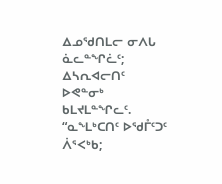ᐃᓄᖁᑎᒪᓕ ᓂᐱᒐ ᓈᓚᓐᖏᓛᑦ; ᐃᓴᕆᐊᓕᑎᑦ ᐅᕙᓐᓂᒃ ᑲᒪᔪᒪᓐᖏᓚᑦ.
“ᓇᖕᒪᒃᑕᑎᑦ ᐅᖁᒤᑦᑐᑦ ᐲᕐᐸᒃᑲ;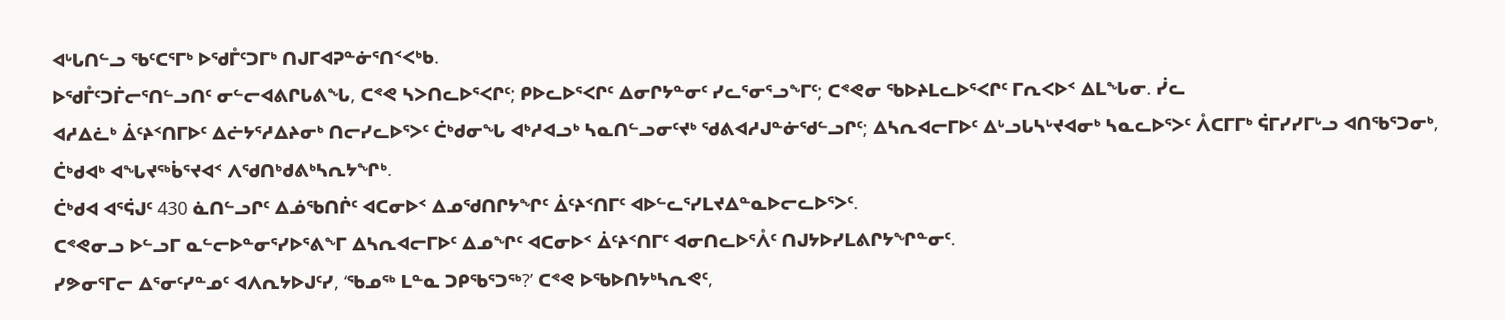ᐊᒡᒐᑎᓪᓗ ᖃᑦᑕᕐᒥᒃ ᐅᖁᒤᑦᑐᒥᒃ ᑎᒍᒥᐊᕈᓐᓃᕐᑎᑉᐸᒃᑲ.
ᐅᖁᒤᑦᑐᒦᓕᕐᑎᓪᓗᑎᑦ ᓂᓪᓕᐊᕕᒋᒐᕕᖓ, ᑕᕝᕙ ᓴᐳᑎᓚᐅᕐᐸᒋᑦ; ᑭᐅᓚᐅᕐᐸᒋᑦ ᐃᓂᒋᔭᓐᓂᑦ ᓯᓚᕐᓂᕐᓗᖕᒥᑦ; ᑕᕝᕙᓂ ᖃᐅᔨᒪᓚᐅᕐᐸᒋᑦ ᒥᕆᐸᐅᑉ ᐃᒪᖓᓂ. ᓰᓚ
ᐊᓱᐃᓛᒃ ᐄᑦᔨᑉᑎᒥᐅᑦ ᐃᓖᔭᕐᓱᐃᔨᓂᒃ ᑎᓕᓯᓚᐅᕐᐳᑦ ᑖᒃᑯᓂᖓ ᐊᒃᓱᐊᓗᒃ ᓴᓇᑎᓪᓗᓂᑦᔪᒃ ᖁᕕᐊᓱᒍᓐᓃᖁᓪᓗᒋᑦ; ᐃᓴᕆᐊᓕᒥᐅᑦ ᐃᒡᓗᒐᓴᒡᔪᐊᓂᒃ ᓴᓇᓚᐅᕐᐳᑦ ᐰᑕᒥᒥᒃ ᕌᒥᓯᓯᒥᒡᓗ ᐊᑎᖃᕐᑐᓂᒃ, ᑖᒃᑯᐊᒃ ᐊᖓᔪᖅᑳᕐᔪᐊᑉ ᐱᖁᑎᒃᑯᕕᒃᓴᕆᔭᖏᒃ.
ᑖᒃᑯᐊ ᐊᕐᕌᒍᑦ 430 ᓈᑎᓪᓗᒋᑦ ᐃᓅᖃᑎᒌᑦ ᐊᑕᓂᐅᑉ ᐃᓄᖁᑎᒋᔭᖏᑦ ᐄᑦᔨᑉᑎᒥᑦ ᐊᐅᓪᓚᕐᓯᒪᔪᐃᓐᓇᐅᓕᓚᐅᕐᐳᑦ.
ᑕᕝᕙᓂᓗ ᐅᓪᓗᒥ ᓇᓪᓕᐅᓐᓂᕐᓯᐅᕐᕕᖕᒥ ᐃᓴᕆᐊᓕᒥᐅᑦ ᐃᓄᖏᑦ ᐊᑕᓂᐅᑉ ᐄᑦᔨᑉᑎᒥᑦ ᐊᓂᑎᓚᐅᕐᐰᑦ ᑎᒍᔭᐅᓯᒪᕕᒋᔭᖏᓐᓂᑦ.
ᓯᕗᓂᕐᒥᓕ ᐃᕐᓂᑦᓯᓐᓄᑦ ᐊᐱᕆᔭᐅᒍᑦᓯ, ‘ᖃᓄᖅ ᒪᓐᓇ ᑐᑭᖃᕐᑐᖅ?’ ᑕᕝᕙ ᐅᖃᐅᑎᔭᒃᓴᕆᕙᑦ,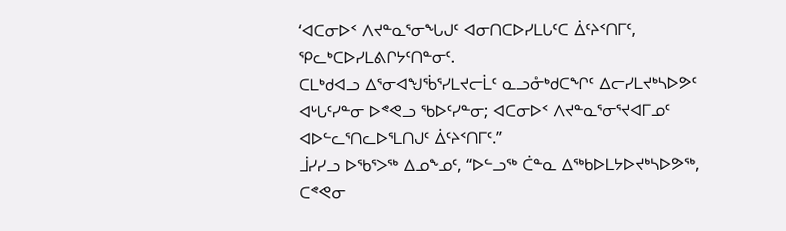‘ᐊᑕᓂᐅᑉ ᐱᔪᓐᓇᕐᓂᖓᒍᑦ ᐊᓂᑎᑕᐅᓯᒪᒐᑦᑕ ᐄᑦᔨᑉᑎᒥᑦ, ᕿᓚᒃᑕᐅᓯᒪᕕᒋᔭᑦᑎᓐᓂᑦ.
ᑕᒪᒃᑯᐊᓗ ᐃᕐᓂᐊᖑᖄᕐᓯᒪᔪᓕᒫᑦ ᓇᓗᓁᒃᑯᑕᖏᑦ ᐃᓕᓯᒪᔪᒃᓴᐅᕗᑦ ᐊᒡᒐᑦᓯᓐᓂ ᐅᕝᕙᓗ ᖃᐅᑦᓯᓐᓂ; ᐊᑕᓂᐅᑉ ᐱᔪᓐᓇᕐᓂᕐᔪᐊᒥᓄᑦ ᐊᐅᓪᓚᕐᑎᓚᐅᕐᒪᑎᒍᑦ ᐄᑦᔨᑉᑎᒥᑦ.”
ᒨᓯᓯᓗ ᐅᖃᕐᐳᖅ ᐃᓄᖕᓄᑦ, “ᐅᓪᓗᖅ ᑖᓐᓇ ᐃᖅᑲᐅᒪᔭᐅᔪᒃᓴᐅᕗᖅ, ᑕᕝᕙᓂ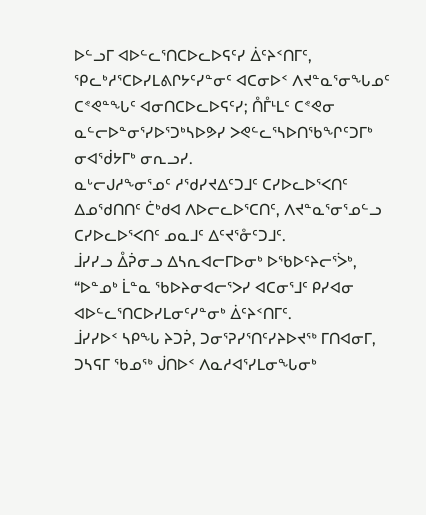ᐅᓪᓗᒥ ᐊᐅᓪᓚᕐᑎᑕᐅᓚᐅᕋᑦᓯ ᐄᑦᔨᑉᑎᒥᑦ, ᕿᓚᒃᓱᕐᑕᐅᓯᒪᕕᒋᔭᑦᓯᓐᓂᑦ ᐊᑕᓂᐅᑉ ᐱᔪᓐᓇᕐᓂᖓᓄᑦ ᑕᕝᕙᓐᖓᑦ ᐊᓂᑎᑕᐅᓚᐅᕋᑦᓯ; ᑍᒤᒻᒪᑦ ᑕᕝᕙᓂ ᓇᓪᓕᐅᓐᓂᕐᓯᐅᕐᑐᒃᓴᐅᕗᓯ ᐳᕙᓪᓚᕐᓴᐅᑎᖃᖏᑦᑐᒥᒃ ᓂᐊᖂᔭᒥᒃ ᓂᕆᓗᓯ.
ᓇᒡᓕᒍᓱᖕᓂᕐᓄᑦ ᓱᖁᓯᔪᐃᑦᑐᒧᑦ ᑕᓯᐅᓚᐅᕐᐸᑎᑦ ᐃᓄᖁᑎᑎᑦ ᑖᒃᑯᐊ ᐱᐅᓕᓚᐅᕐᑕᑎᑦ, ᐱᔪᓐᓇᕐᓂᕐᓄᓪᓗ ᑕᓯᐅᓚᐅᕐᐸᑎᑦ ᓄᓇᒧᑦ ᐃᑦᔪᕐᓁᑦᑐᒧᑦ.
ᒨᓯᓯᓗ ᐂᕉᓂᓗ ᐃᓴᕆᐊᓕᒥᐅᓂᒃ ᐅᖃᐅᑦᔨᓕᕐᐴᒃ, “ᐅᓐᓄᒃ ᒫᓐᓇ ᖃᐅᔨᓂᐊᓕᕐᐳᓯ ᐊᑕᓂᕐᒧᑦ ᑭᓯᐊᓂ ᐊᐅᓪᓚᕐᑎᑕᐅᓯᒪᓂᑦᓯᓐᓂᒃ ᐄᑦᔨᑉᑎᒥᑦ.
ᒨᓯᓯᐅᑉ ᓴᑭᖓ ᔨᑐᕉ, ᑐᓂᕐᕈᓯᕐᑎᑦᓯᔨᐅᔪᖅ ᒥᑎᐊᓂᒥ, ᑐᓴᕋᒥ ᖃᓄᖅ ᒎᑎᐅᑉ ᐱᓇᓱᐊᕐᓯᒪᓂᖓᓂᒃ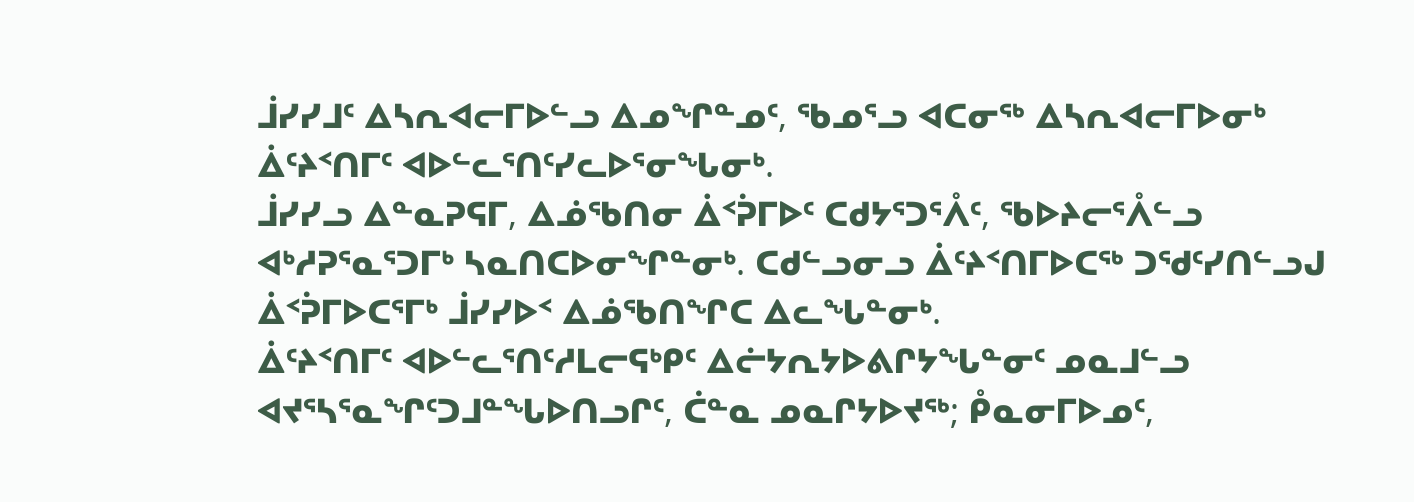ᒨᓯᓯᒧᑦ ᐃᓴᕆᐊᓕᒥᐅᓪᓗ ᐃᓄᖏᓐᓄᑦ, ᖃᓄᕐᓗ ᐊᑕᓂᖅ ᐃᓴᕆᐊᓕᒥᐅᓂᒃ ᐄᑦᔨᑉᑎᒥᑦ ᐊᐅᓪᓚᕐᑎᑦᓯᓚᐅᕐᓂᖓᓂᒃ.
ᒨᓯᓯᓗ ᐃᓐᓇᕈᕋᒥ, ᐃᓅᖃᑎᓂ ᐄᑉᕉᒥᐅᑦ ᑕᑯᔭᕐᑐᕐᐰᑦ, ᖃᐅᔨᓕᕐᐰᓪᓗ ᐊᒃᓱᕈᕐᓇᕐᑐᒥᒃ ᓴᓇᑎᑕᐅᓂᖏᓐᓂᒃ. ᑕᑯᓪᓗᓂᓗ ᐄᑦᔨᑉᑎᒥᐅᑕᖅ ᑐᖁᑦᓯᑎᓪᓗᒍ ᐄᑉᕉᒥᐅᑕᕐᒥᒃ ᒨᓯᓯᐅᑉ ᐃᓅᖃᑎᖏᑕ ᐃᓚᖓᓐᓂᒃ.
ᐄᑦᔨᑉᑎᒥᑦ ᐊᐅᓪᓚᕐᑎᑦᓱᒪᓕᕋᒃᑭᑦ ᐃᓖᔭᕆᔭᐅᕕᒋᔭᖓᓐᓂᑦ ᓄᓇᒧᓪᓗ ᐊᔪᕐᓴᕐᓇᖏᑦᑐᒧᓐᖓᐅᑎᓗᒋᑦ, ᑖᓐᓇ ᓄᓇᒋᔭᐅᔪᖅ; ᑬᓇᓂᒥᐅᓄᑦ,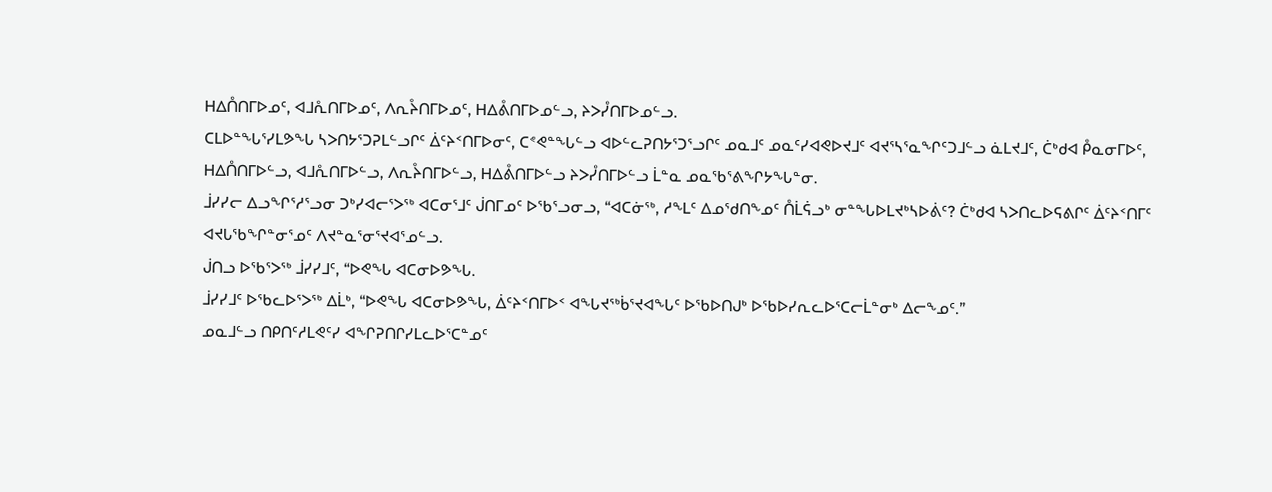ᕼᐃᑍᑎᒥᐅᓄᑦ, ᐊᒧᕅᑎᒥᐅᓄᑦ, ᐱᕆᔧᑎᒥᐅᓄᑦ, ᕼᐃᕔᑎᒥᐅᓄᓪᓗ, ᔨᐳᓮᑎᒥᐅᓄᓪᓗ.
ᑕᒪᐅᓐᖓᕐᓯᒪᕗᖓ ᓴᐳᑎᔭᕐᑐᕈᒪᓪᓗᒋᑦ ᐄᑦᔨᑉᑎᒥᐅᓂᑦ, ᑕᕝᕙᓐᖓᓪᓗ ᐊᐅᓪᓚᕈᑎᔭᕐᑐᕐᓗᒋᑦ ᓄᓇᒧᑦ ᓄᓇᑦᓯᐊᕙᐅᔪᒧᑦ ᐊᔪᕐᓴᕐᓇᖏᑦᑐᒧᓪᓗ ᓈᒪᔪᒧᑦ, ᑖᒃᑯᐊ ᑬᓇᓂᒥᐅᑦ, ᕼᐃᑍᑎᒥᐅᓪᓗ, ᐊᒧᕅᑎᒥᐅᓪᓗ, ᐱᕆᔧᑎᒥᐅᓪᓗ, ᕼᐃᕔᑎᒥᐅᓪᓗ ᔨᐳᓮᑎᒥᐅᓪᓗ ᒫᓐᓇ ᓄᓇᖃᕐᕕᖏᔭᖓᓐᓂ.
ᒨᓯᓯᓕ ᐃᓗᖏᕐᓱᕐᓗᓂ ᑐᒃᓯᐊᓕᕐᐳᖅ ᐊᑕᓂᕐᒧᑦ ᒎᑎᒥᓄᑦ ᐅᖃᕐᓗᓂᓗ, “ᐊᑕᓃᖅ, ᓱᖕᒪᑦ ᐃᓄᖁᑎᖕᓄᑦ ᑍᒫᕌᓗᒃ ᓂᓐᖓᐅᒪᔪᒃᓴᐅᕖᑦ? ᑖᒃᑯᐊ ᓴᐳᑎᓚᐅᕋᕕᒋᑦ ᐄᑦᔨᑉᑎᒥᑦ ᐊᔪᒐᖃᖏᓐᓂᕐᓄᑦ ᐱᔪᓐᓇᕐᓂᕐᔪᐊᕐᓄᓪᓗ.
ᒎᑎᓗ ᐅᖃᕐᐳᖅ ᒨᓯᓯᒧᑦ, “ᐅᕙᖓ ᐊᑕᓂᐅᕗᖓ.
ᒨᓯᓯᒧᑦ ᐅᖃᓚᐅᕐᐳᖅ ᐃᒫᒃ, “ᐅᕙᖓ ᐊᑕᓂᐅᕗᖓ, ᐄᑦᔨᑉᑎᒥᐅᑉ ᐊᖓᔪᖅᑳᕐᔪᐊᖓᑦ ᐅᖃᐅᑎᒍᒃ ᐅᖃᐅᓯᕆᓚᐅᕐᑕᓕᒫᓐᓂᒃ ᐃᓕᖕᓄᑦ.”
ᓄᓇᒧᓪᓗ ᑎᑭᑎᑦᓱᒪᕙᑦᓯ ᐊᖏᕈᑎᒋᓯᒪᓚᐅᕐᑕᓐᓄᑦ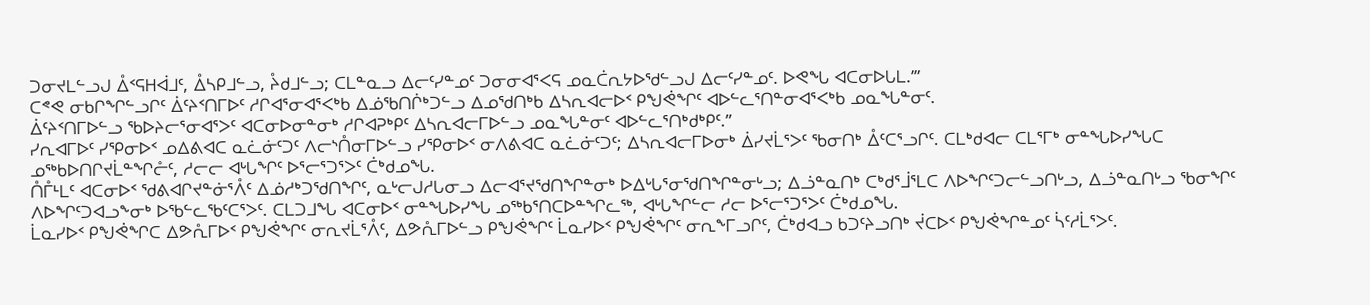ᑐᓂᔪᒪᓪᓗᒍ ᐂᑉᕋᕼᐋᒧᑦ, ᐂᓴᑭᒧᓪᓗ, ᔧᑯᒧᓪᓗ; ᑕᒪᓐᓇᓗ ᐃᓕᑦᓯᓐᓄᑦ ᑐᓂᓂᐊᕐᐸᕋ ᓄᓇᑖᕆᔭᐅᖁᓪᓗᒍ ᐃᓕᑦᓯᓐᓄᑦ. ᐅᕙᖓ ᐊᑕᓂᐅᒐᒪ.’”
ᑕᕝᕙ ᓂᑲᒋᖏᓪᓗᒋᑦ ᐄᑦᔨᑉᑎᒥᐅᑦ ᓱᒋᐊᕐᓂᐊᕐᐸᒃᑲ ᐃᓅᖃᑎᒌᒃᑐᓪᓗ ᐃᓄᖁᑎᒃᑲ ᐃᓴᕆᐊᓕᐅᑉ ᑭᖑᕚᖏᑦ ᐊᐅᓪᓚᕐᑎᓐᓂᐊᕐᐸᒃᑲ ᓄᓇᖓᓐᓂᑦ.
ᐄᑦᔨᑉᑎᒥᐅᓪᓗ ᖃᐅᔨᓕᕐᓂᐊᕐᐳᑦ ᐊᑕᓂᐅᓂᓐᓂᒃ ᓱᒋᐊᕈᒃᑭᑦ ᐃᓴᕆᐊᓕᒥᐅᓪᓗ ᓄᓇᖓᓐᓂᑦ ᐊᐅᓪᓚᕐᑎᒃᑯᒃᑭᑦ.”
ᓯᕆᐊᒥᐅᑦ ᓯᕿᓂᐅᑉ ᓄᐃᕕᐊᑕ ᓇᓛᓃᑦᑐᑦ ᐱᓕᔅᑍᓂᒥᐅᓪᓗ ᓯᕿᓂᐅᑉ ᓂᐱᕕᐊᑕ ᓇᓛᓃᑦᑐᑦ; ᐃᓴᕆᐊᓕᒥᐅᓂᒃ ᐄᓯᔪᒫᕐᐳᑦ ᖃᓂᑎᒃ ᐂᑦᑕᕐᓗᒋᑦ. ᑕᒪᒃᑯᐊᓕ ᑕᒪᕐᒥᒃ ᓂᓐᖓᐅᓯᖓᑕ ᓄᖅᑲᐅᑎᒋᔪᒫᓐᖏᓔᑦ, ᓱᓕᓕ ᐊᒡᒐᖏᑦ ᐅᕐᓕᕐᑐᕐᐳᑦ ᑖᒃᑯᓄᖓ.
ᑍᒤᒻᒪᑦ ᐊᑕᓂᐅᑉ ᖁᕕᐊᒋᔪᓐᓃᕐᐰᑦ ᐃᓅᓱᒃᑐᖁᑎᖏᑦ, ᓇᒡᓕᒍᓱᒐᓂᓗ ᐃᓕᐊᕐᔪᖁᑎᖏᓐᓂᒃ ᐅᐃᒡᒐᕐᓂᖁᑎᖏᓐᓂᒡᓗ; ᐃᓘᓐᓇᑎᒃ ᑕᒃᑯᕐᒨᕐᒪᑕ ᐱᐅᖏᑦᑐᓕᓪᓗᑎᒡᓗ, ᐃᓘᓐᓇᑎᒡᓗ ᖃᓂᖏᑦ ᐱᐅᖏᑦᑐᐊᓗᖕᓂᒃ ᐅᖃᓪᓚᖃᑦᑕᕐᐳᑦ. ᑕᒪᑐᒧᖓ ᐊᑕᓂᐅᑉ ᓂᓐᖓᐅᓯᖓ ᓄᖅᑲᕐᑎᑕᐅᓐᖏᓚᖅ, ᐊᒡᒐᖏᓪᓕ ᓱᓕ ᐅᕐᓕᕐᑐᕐᐳᑦ ᑖᒃᑯᓄᖓ.
ᒫᓇᓯᐅᑉ ᑭᖑᕚᖏᑕ ᐃᕗᕅᒥᐅᑉ ᑭᖑᕚᖏᑦ ᓂᕆᔪᒫᕐᐰᑦ, ᐃᕗᕅᒥᐅᓪᓗ ᑭᖑᕚᖏᑦ ᒫᓇᓯᐅᑉ ᑭᖑᕚᖏᑦ ᓂᕆᖕᒥᓗᒋᑦ, ᑖᒃᑯᐊᓗ ᑲᑐᑦᔨᓗᑎᒃ ᔫᑕᐅᑉ ᑭᖑᕚᖏᓐᓄᑦ ᓵᑦᓱᒫᕐᐳᑦ.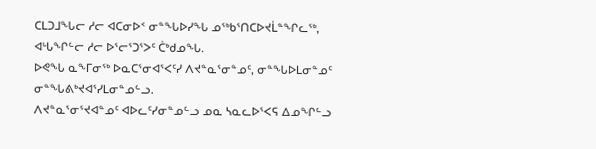ᑕᒪᑐᒧᖓᓕ ᓱᓕ ᐊᑕᓂᐅᑉ ᓂᓐᖓᐅᓯᖓ ᓄᖅᑲᕐᑎᑕᐅᔪᒫᓐᖏᓚᖅ, ᐊᒡᒐᖏᓪᓕ ᓱᓕ ᐅᕐᓕᕐᑐᕐᐳᑦ ᑖᒃᑯᓄᖓ.
ᐅᕙᖓ ᓇᖕᒥᓂᖅ ᐅᓇᑕᕐᓂᐊᕐᐸᑦᓯ ᐱᔪᓐᓇᕐᓂᓐᓄᑦ, ᓂᓐᖓᐅᒪᓂᓐᓄᑦ ᓂᓐᖓᕕᒃᔪᐊᕐᓯᒪᓂᓐᓄᓪᓗ.
ᐱᔪᓐᓇᕐᓂᕐᔪᐊᓐᓄᑦ ᐊᐅᓚᑦᓯᓂᓐᓄᓪᓗ ᓄᓇ ᓴᓇᓚᐅᕐᐸᕋ ᐃᓄᖏᓪᓗ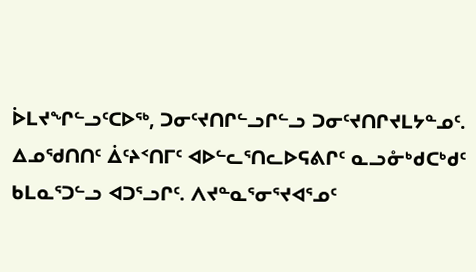ᐆᒪᔪᖏᓪᓗᑦᑕᐅᖅ, ᑐᓂᑦᔪᑎᒋᓪᓗᒋᓪᓗ ᑐᓂᑦᔪᑎᒋᔪᒪᔭᓐᓄᑦ.
ᐃᓄᖁᑎᑎᑦ ᐄᑦᔨᑉᑎᒥᑦ ᐊᐅᓪᓚᕐᑎᓚᐅᕋᕕᒋᑦ ᓇᓗᓁᒃᑯᑕᒃᑯᑦ ᑲᒪᓇᕐᑐᓪᓗ ᐊᑐᕐᓗᒋᑦ. ᐱᔪᓐᓇᕐᓂᕐᔪᐊᕐᓄᑦ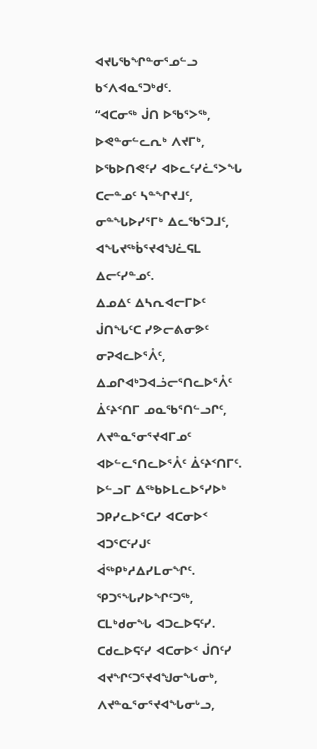ᐊᔪᒐᖃᖏᓐᓂᕐᓄᓪᓗ ᑲᑉᐱᐊᓇᕐᑐᒃᑯᑦ.
“ᐊᑕᓂᖅ ᒎᑎ ᐅᖃᕐᐳᖅ, ᐅᕙᓐᓂᓪᓚᕆᒃ ᐱᔪᒥᒃ, ᐅᖃᐅᑎᕙᑦᓯ ᐊᐅᓚᑦᓯᓛᕐᐳᖓ ᑕᓕᓐᓄᑦ ᓴᓐᖏᔪᒧᑦ, ᓂᓐᖓᐅᓯᕐᒥᒃ ᐃᓚᖃᕐᑐᒧᑦ, ᐊᖓᔪᖅᑳᕐᔪᐊᖑᓛᕋᒪ ᐃᓕᑦᓯᓐᓄᑦ.
ᐃᓄᐃᑦ ᐃᓴᕆᐊᓕᒥᐅᑦ ᒎᑎᖓᑦᑕ ᓯᕗᓕᕕᓂᕗᑦ ᓂᕈᐊᓚᐅᕐᐰᑦ, ᐃᓄᒋᐊᒃᑐᐊᓘᓕᕐᑎᓚᐅᕐᐰᑦ ᐄᑦᔨᑉᑎᒥ ᓄᓇᖃᕐᑎᓪᓗᒋᑦ, ᐱᔪᓐᓇᕐᓂᕐᔪᐊᒥᓄᑦ ᐊᐅᓪᓚᕐᑎᓚᐅᕐᐰᑦ ᐄᑦᔨᑉᑎᒥᑦ.
ᐅᓪᓗᒥ ᐃᖅᑲᐅᒪᓚᐅᕐᓯᐅᒃ ᑐᑭᓯᓚᐅᕐᑕᓯ ᐊᑕᓂᐅᑉ ᐊᑐᕐᑕᑦᓯᒍᑦ ᐋᖅᑭᒃᓱᐃᓯᒪᓂᖏᑦ. ᕿᑐᕐᖓᓯᐅᖏᑦᑐᖅ, ᑕᒪᒃᑯᓂᖓ ᐊᑐᓚᐅᕋᑦᓯ. ᑕᑯᓚᐅᕋᑦᓯ ᐊᑕᓂᐅᑉ ᒎᑎᑦᓯ ᐊᔪᖏᑦᑐᕐᔪᐊᖑᓂᖓᓂᒃ, ᐱᔪᓐᓇᕐᓂᕐᔪᐊᖓᓂᒡᓗ,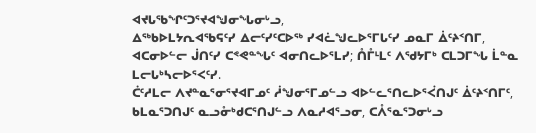ᐊᔪᒐᖃᖏᑦᑐᕐᔪᐊᖑᓂᖓᓂᒡᓗ,
ᐃᖅᑲᐅᒪᔭᕆᐊᖃᕋᑦᓯ ᐃᓕᑦᓯᑦᑕᐅᖅ ᓯᐊᓛᖑᓚᐅᕐᒥᒐᑦᓯ ᓄᓇᒥ ᐄᑦᔨᑉᑎᒥ, ᐊᑕᓂᐅᓪᓕ ᒎᑎᑦᓯ ᑕᕝᕙᓐᖓᑦ ᐊᓂᑎᓚᐅᕐᒪᓯ; ᑍᒤᒻᒪᑦ ᐱᖁᔭᒥᒃ ᑕᒪᑐᒥᖓ ᒫᓐᓇ ᒪᓕᒐᒃᓴᓕᐅᕐᐸᑦᓯ.
ᑖᑦᓱᒪᓕ ᐱᔪᓐᓇᕐᓂᕐᔪᐊᒥᓄᑦ ᓲᖑᓂᕐᒥᓄᓪᓗ ᐊᐅᓪᓚᕐᑎᓚᐅᕐᐹᑎᒍᑦ ᐄᑦᔨᑉᑎᒥᑦ, ᑲᒪᓇᕐᑐᑎᒍᑦ ᓇᓗᓁᒃᑯᑕᕐᑎᒍᓪᓗ ᐱᓇᓱᐊᕐᓗᓂ, ᑕᐰᕐᓇᕐᑐᓂᒡᓗ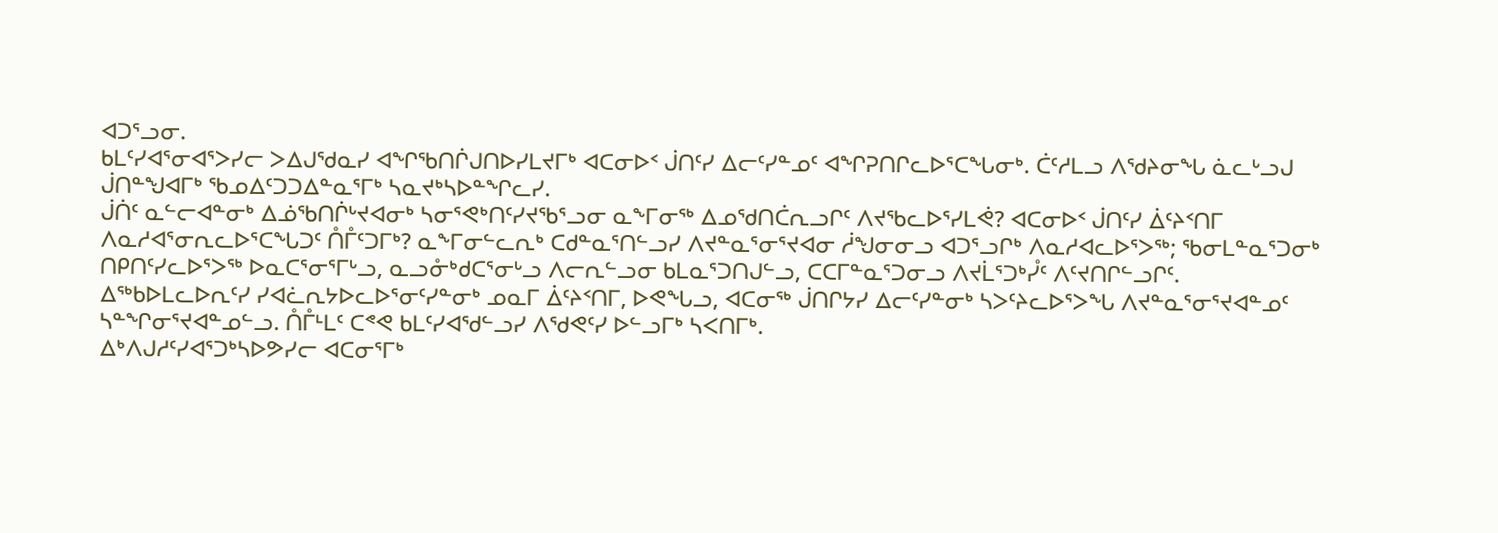ᐊᑐᕐᓗᓂ.
ᑲᒪᑦᓯᐊᕐᓂᐊᕐᐳᓯᓕ ᐳᐃᒍᖁᓇᓯ ᐊᖏᖃᑎᒌᒍᑎᐅᓯᒪᔪᒥᒃ ᐊᑕᓂᐅᑉ ᒎᑎᑦᓯ ᐃᓕᑦᓯᓐᓄᑦ ᐊᖏᕈᑎᒋᓚᐅᕐᑕᖓᓂᒃ. ᑖᑦᓱᒪᓗ ᐱᖁᔨᓂᖓ ᓈᓚᒡᓗᒍ ᒎᑎᓐᖑᐊᒥᒃ ᖃᓄᐃᑦᑐᑐᐃᓐᓇᕐᒥᒃ ᓴᓇᔪᒃᓴᐅᓐᖏᓚᓯ.
ᒎᑏᑦ ᓇᓪᓕᐊᓐᓂᒃ ᐃᓅᖃᑎᒌᒡᔪᐊᓂᒃ ᓴᓂᕐᕙᒃᑎᑦᓯᔪᖃᕐᓗᓂ ᓇᖕᒥᓂᖅ ᐃᓄᖁᑎᑖᕆᓗᒋᑦ ᐱᔪᖃᓚᐅᕐᓯᒪᕚ? ᐊᑕᓂᐅᑉ ᒎᑎᑦᓯ ᐄᑦᔨᑉᑎᒥ ᐱᓇᓱᐊᕐᓂᕆᓚᐅᕐᑕᖓᑐᑦ ᑍᒤᑦᑐᒥᒃ? ᓇᖕᒥᓂᓪᓚᕆᒃ ᑕᑯᓐᓇᕐᑎᓪᓗᓯ ᐱᔪᓐᓇᕐᓂᕐᔪᐊᓂ ᓲᖑᓂᓂᓗ ᐊᑐᕐᓗᒋᒃ ᐱᓇᓱᐊᓚᐅᕐᐳᖅ; ᖃᓂᒪᓐᓇᕐᑐᓂᒃ ᑎᑭᑎᑦᓯᓚᐅᕐᐳᖅ ᐅᓇᑕᕐᓂᕐᒥᒡᓗ, ᓇᓗᓁᒃᑯᑕᕐᓂᒡᓗ ᐱᓕᕆᓪᓗᓂ ᑲᒪᓇᕐᑐᑎᒍᓪᓗ, ᑕᑕᒥᓐᓇᕐᑐᓂᓗ ᐱᔪᒫᕐᑐᒃᓮᑦ ᐱᑦᔪᑎᒋᓪᓗᒋᑦ.
ᐃᖅᑲᐅᒪᓚᐅᕆᑦᓯ ᓯᐊᓛᕆᔭᐅᓚᐅᕐᓂᑦᓯᓐᓂᒃ ᓄᓇᒥ ᐄᑦᔨᑉᑎᒥ, ᐅᕙᖓᓗ, ᐊᑕᓂᖅ ᒎᑎᒋᔭᓯ ᐃᓕᑦᓯᓐᓂᒃ ᓴᐳᑦᔨᓚᐅᕐᐳᖓ ᐱᔪᓐᓇᕐᓂᕐᔪᐊᓐᓄᑦ ᓴᓐᖏᓂᕐᔪᐊᓐᓄᓪᓗ. ᑍᒤᒻᒪᑦ ᑕᕝᕙ ᑲᒪᑦᓯᐊᖁᓪᓗᓯ ᐱᖁᕙᑦᓯ ᐅᓪᓗᒥᒃ ᓴᐸᑎᒥᒃ.
ᐃᒃᐱᒍᓱᑦᓯᐊᕐᑐᒃᓴᐅᕗᓯᓕ ᐊᑕᓂᕐᒥᒃ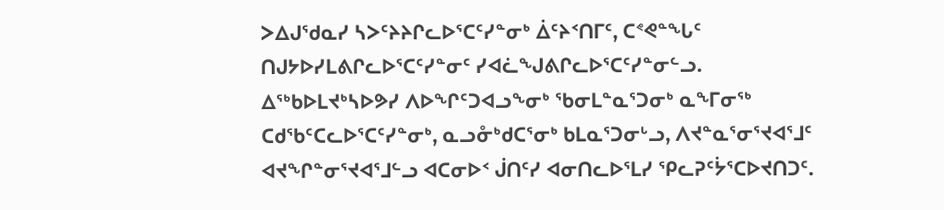ᐳᐃᒍᖁᓇᓯ ᓴᐳᑦᔨᔨᒋᓚᐅᕐᑕᑦᓯᓐᓂᒃ ᐄᑦᔨᑉᑎᒥᑦ, ᑕᕝᕙᓐᖓᑦ ᑎᒍᔭᐅᓯᒪᕕᒋᓚᐅᕐᑕᑦᓯᓐᓂᑦ ᓯᐊᓛᖑᕕᒋᓚᐅᕐᑕᑦᓯᓐᓂᓪᓗ.
ᐃᖅᑲᐅᒪᔪᒃᓴᐅᕗᓯ ᐱᐅᖏᑦᑐᐊᓗᖕᓂᒃ ᖃᓂᒪᓐᓇᕐᑐᓂᒃ ᓇᖕᒥᓂᖅ ᑕᑯᖃᑦᑕᓚᐅᕐᑕᑦᓯᓐᓂᒃ, ᓇᓗᓁᒃᑯᑕᕐᓂᒃ ᑲᒪᓇᕐᑐᓂᒡᓗ, ᐱᔪᓐᓇᕐᓂᕐᔪᐊᕐᒧᑦ ᐊᔪᖏᓐᓂᕐᔪᐊᕐᒧᓪᓗ ᐊᑕᓂᐅᑉ ᒎᑎᑦᓯ ᐊᓂᑎᓚᐅᕐᒪᓯ ᕿᓚᕈᑦᔮᕐᑕᐅᔪᑎᑐᑦ.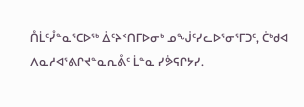ᑍᒫᑦᓮᓐᓇᕐᑕᐅᖅ ᐄᑦᔨᑉᑎᒥᐅᓂᒃ ᓄᖒᑦᓯᓚᐅᕐᓂᕐᒥᑐᑦ, ᑖᒃᑯᐊ ᐱᓇᓱᐊᕐᕕᒋᔪᓐᓇᕆᕔᑦ ᒫᓐᓇ ᓯᕘᕋᒋᔭᓯ.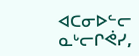ᐊᑕᓂᐅᓪᓕ ᓇᒡᓕᒋᕚᓯ,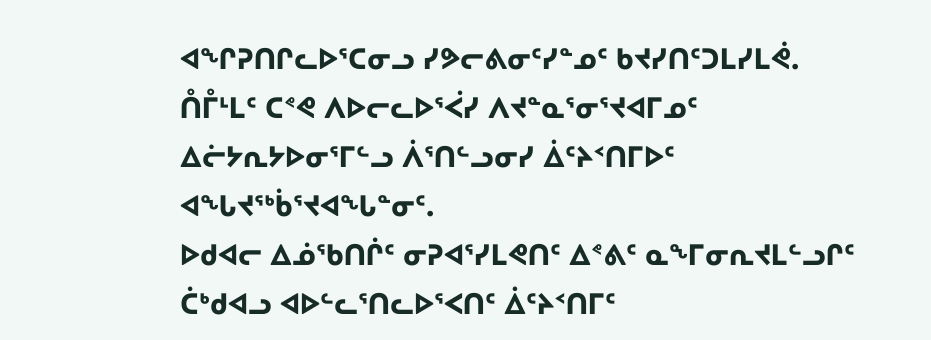ᐊᖏᕈᑎᒋᓚᐅᕐᑕᓂᓗ ᓯᕗᓕᕕᓂᑦᓯᓐᓄᑦ ᑲᔪᓯᑎᑦᑐᒪᓯᒪᕚ. ᑍᒤᒻᒪᑦ ᑕᕝᕙ ᐱᐅᓕᓚᐅᕐᐹᓯ ᐱᔪᓐᓇᕐᓂᕐᔪᐊᒥᓄᑦ ᐃᓖᔭᕆᔭᐅᓂᕐᒥᓪᓗ ᐲᕐᑎᓪᓗᓂᓯ ᐄᑦᔨᑉᑎᒥᐅᑦ ᐊᖓᔪᖅᑳᕐᔪᐊᖓᓐᓂᑦ.
ᐅᑯᐊᓕ ᐃᓅᖃᑎᒌᑦ ᓂᕈᐊᕐᓯᒪᕙᑎᑦ ᐃᕝᕕᑦ ᓇᖕᒥᓂᕆᔪᒪᓪᓗᒋᑦ ᑖᒃᑯᐊᓗ ᐊᐅᓪᓚᕐᑎᓚᐅᕐᐸᑎᑦ ᐄᑦᔨᑉᑎᒥᑦ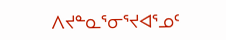ᐱᔪᓐᓇᕐᓂᕐᔪᐊᕐᓄᑦ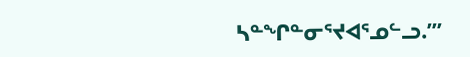ᓴᓐᖏᓐᓂᕐᔪᐊᕐᓄᓪᓗ.’”